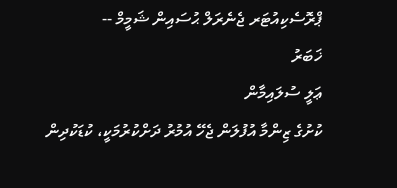ޕްރޮސެކިއުޓަރ ޖެނެރަލް ޙުސައިން ޝަމީމް --
ޚަބަރު
ޢަލީ ސުލައިމާން
ކުށުގެ ޒިންމާ އުފުލަން ޖެހޭ އުމުރު ދަށްކުރުމަކީ، ކުޑަކުދިން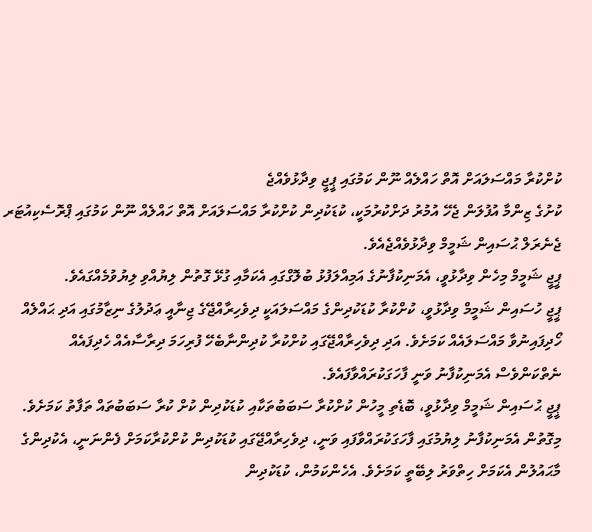ކުށްކުރާ މައްސަލައަށް އޮތް ހައްލެއް ނޫން ކަމުގައި ޕީޖީ ވިދާޅުވެއްޖެ
ކުށުގެ ޒިންމާ އުފުލަން ޖެހޭ އުމުރު ދަށްކުރުމަކީ، ކުޑަކުދިން ކުށްކުރާ މައްސަލައަށް އޮތް ހައްލެއް ނޫން ކަމުގައި ޕްރޮސެކިއުޓަރ ޖެނެރަލް ޙުސައިން ޝަމީމް ވިދާޅުވެއްޖެއެވެ.
ޕީޖީ ޝަމީމް މިހެން ވިދާޅުވީ، އެމަނިކުފާނުގެ އަމިއްލަފުޅު ބުލޮގްގައި އެކަމާއި ގުޅޭ ގޮތުން ލިޔުއްވި ލިޔުވުމެއްގައެވެ.
ޕީޖީ ހުސައިން ޝަމީމް ވިދާޅުވީ، ކުށްކުރާ ކުޑަކުދިންގެ މައްސަލައަކީ ދިވެހިރާއްޖޭގެ ޖިނާއީ ޢަދުލުގެ ނިޒާމުގައި އަދި ޙައްލެއް ހޯދިފައިނުވާ މައްސަލައެއް ކަމަށެވެ. އަދި ދިވެހިރާއްޖޭގައި ކުށްކުރާ ކުދިންނާބެހޭ ފުރިހަމަ ދިރާސާއެއް ހެދިފައެއް ނެތްކަންވެސް އެމަނިކުފާނު ވަނީ ފާހަގަކުރައްވާފައެވެ.
ޕީޖީ ޙުސައިން ޝަމީމް ވިދާޅުވީ، ބޮޑެތި މީހުން ކުށްކުރާ ސަބަބުތަކާއި ކުޑަކުދިން ކުށް ކުރާ ސަބަބުތައް ތަފާތު ކަމަށެވެ. މިގޮތުން އެމަނިކުފާނު ލިޔުމުގައި ފާހަގަކުރައްވާފައި ވަނީ، ދިވެހިރާއްޖޭގައި ކުޑަކުދިން ކުށްކުރާކަމަށް ފެންނަނީ، އެކުދިންގެ މާޙައުލުން އެކަމަށް ހިތްވަރު ލިބޭތީ ކަމަށެވެ. އެހެންކަމުން، ކުޑަކުދިން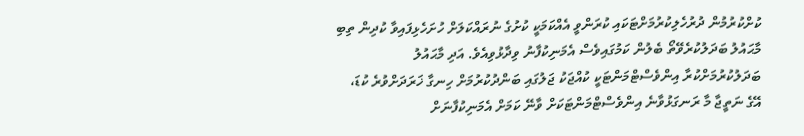ކުށްކުރުމުން ދުރުހެލިކުރުމަށްޓަކައި ކުރަންވީ އެއްކަމަކީ ކުށުގެ ނުރައްކަލަށް ހުށަހެޅިފައިވާ ކުދިން ތިބި މާޙައުލު ބަދަލުކުރެވޭތޯ ބެލުން ކަމުގައިވެސް އެމަނިކުފާނު ވިދާޅުވިއެވެ. އަދި މާޙައުލު ބަދަލުކުރުމަށްކުރާ އިންވެސްޓްމަންޓަކީ ކުއްޖަކު ޖަލުގައި ބަންދުކުރުމަށް ހިނގާ ޚަރަދަށްވުރެ ކުޑަ، އޭގެ ނަތީޖާ މާ ރަނގަޅުވާނެ އިންވެސްޓްމަންޓަކަށް ވާނޭ ކަމަށް އެމަނިކުފާނަށް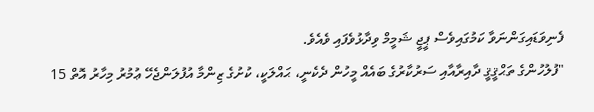ފެނިވަޑައިގަންނަވާ ކަމުގައިވެސް ޕީޖީ ޝަމީމް ވިދާޅުވެފައި ވެއެވެ.
"ފުލުހުންގެ ތަޙްޤީޤީ ދާއިރާއާއި ސަރުކާރުގެ ބައެއް މީހުން ދެކެނީ، ޙައްލަކީ، ކުށުގެ ޒިންމާ އުފުލަންޖެހޭ ޢުމުރު މިހާރު އޮތް 15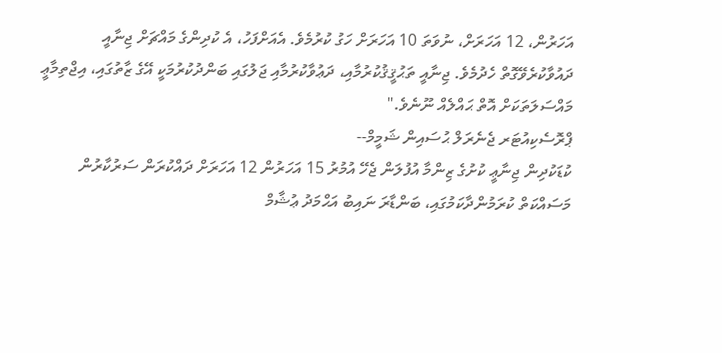އަހަރުން، 12 އަހަރަށް، ނުވަތަ 10 އަހަރަށް ހަގު ކުރުމެވެ. އެއަށްފަހު، އެ ކުދިންގެ މައްޗަށް ޖިނާއީ ދައުވާކުރެވޭގޮތް ހެދުމެވެ. ޖިނާއީ ތަޙުޤީޤުކުރުމާއި، ދަޢުވާކުރުމާއި ޖަލުގައި ބަންދުކުރުމަކީ އޭގެ ޒާތުގައި، އިޖްތިމާޢީ މައްސަލަތަކަށް އޮތް ޙައްލެއް ނޫނެވެ."
ޕްރޮސެކިއުޓަރ ޖެނެރަލް ޙުސައިން ޝަމީމް--
ކުޑަކުދިން ޖިނާޢީ ކުށުގެ ޒިންމާ އުފުލަން ޖެހޭ އުމުރު 15 އަހަރުން 12 އަހަރަށް ދައްކުރަން ސަރުކާރުން މަސައްކަތް ކުރަމުންދާކަމުގައި، ބަންޑާރަ ނައިބު އަޙްމަދު ޢުޝާމް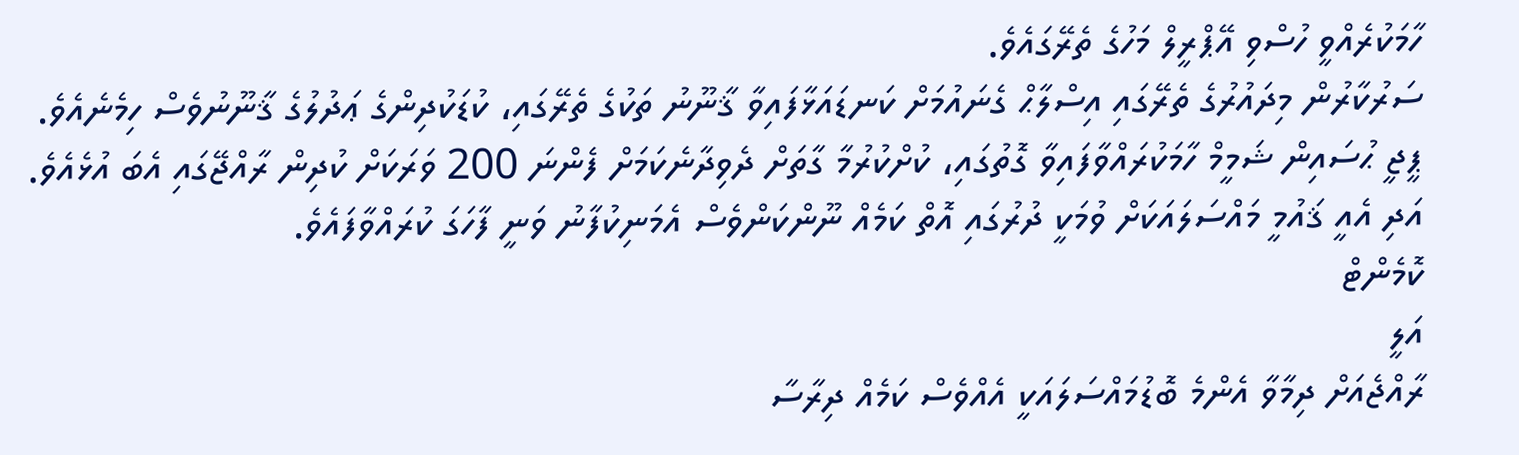ހާމަކުރެއްވީ ހުސްވި އޭޕްރީލް މަހުގެ ތެރޭގައެވެ.
ސަރުކާރުން މިދައުރުގެ ތެރޭގައި އިސްލާޙް ގެނައުމަށް ކަނޑައަޅާފައިވާ ޤާނޫނު ތަކުގެ ތެރޭގައި، ކުޑަކުދިންގެ ޢަދުލުގެ ޤާނޫނުވެސް ހިމެނެއެވެ.
ޕީޖީ ޙުސައިން ޝަމީމް ހާމަކުރައްވާފައިވާ ގޮތުގައި، ކުށްކުރުމާ ގާތަށް ދެވިދާނެކަމަށް ފެންނަ 200 ވަރަކަށް ކުދިން ރާއްޖޭގައި އެބަ އުޅެއެވެ. އަދި އެއީ ޤައުމީ މައްސަލައަކަށް ވުމަކީ ދުރުގައި އޮތް ކަމެއް ނޫންކަންވެސް އެމަނިކުފާނު ވަނީ ފާހަގަ ކުރައްވާފައެވެ.
ކޮމެންޓް
އަލީ
ރާއްޖެއަށް ދިމާވާ އެންމެ ބޮޑުމައްސަލައަކީ އެއްވެސް ކަމެއް ދިރާސާ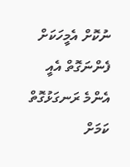ނުކޮށް އެމީހަކަށް ފެންނަގޮތް އެއީ އެންމެ ރަނގަޅުގޮތް ކަމަށް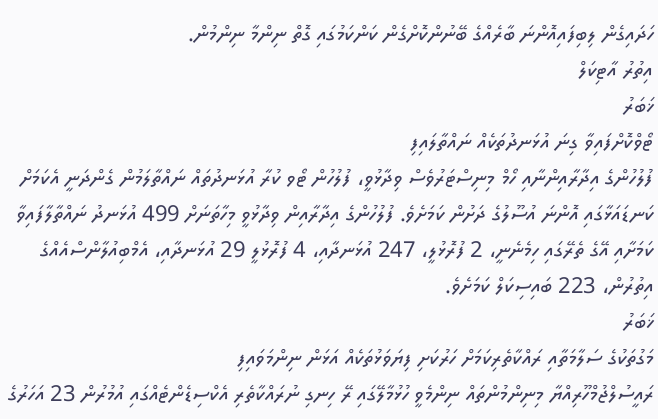ހަދައިގެން ލިބިފައިއޮންނަ ބާރެއްގެ ބޭނުންކޮށްގެން ކަންކަމުގައި ގޮތް ނިންމާ ނިންމުން.
އިތުރު އާޓިކަލް
ޚަބަރު
ޓޯވްކޮށްފައިވާ ގިނަ އުޅަނދުތަކެއް ނައްތާލައިފި
ފުލުހުންގެ އިދާރާއިންނާއި ހޯމް މިނިސްޓަރުވެސް ވިދާޅުވީ، ފުލުހުން ޓޯވ ކުރާ އުޅަނދުތައް ނައްތާލަމުން ގެންދަނީ އެކަމަށް ކަނޑައަޅާގައި އޮންނަ އުސޫލުގެ ދަށުން ކަމަށެވެ. ފުލުހުންގެ އިދާރާއިން ވިދާޅުވީ މިހާތަނަށް 499 އުޅަނދު ނައްތާލާފައިވާ ކަމަށާއި އޭގެ ތެރޭގައި ހިމެނެނީ، 2 ފުރޮޅުލީ، 247 އުޅަނދާއި، 4 ފުރޮޅުލީ 29 އުޅަނދާއި، އެމްބިއުލާންސްއެއްގެ އިތުރުން، 223 ބައިސިކަލް ކަމަށެވެ.
ޚަބަރު
މަގުތަކުގެ ސަލާމަތާއި ރައްކާތެރިކަމަށް ހަރުކަށި ފިޔަވަޅުތަކެއް އަޅަން ނިންމަވައިފި
ރައީސުލްޖުމްހޫރިއްޔާ މިނިންމުންތައް ނިންމެވީ ހުޅުމާލޭގައި ރޭ ހިނގި ނުރައްކާތެރި އެކްސިޑެންޓެއްގައި އުމުރުން 23 އަހަރުގެ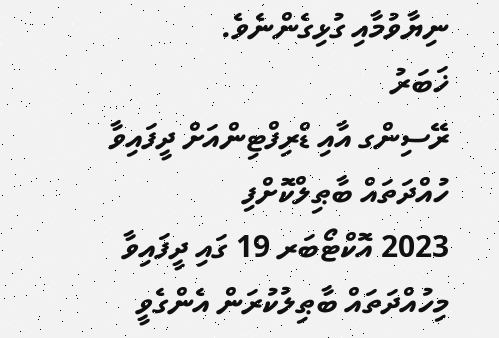ނިޔާވުމާއި ގުޅިގެންނެވެ.
ޚަބަރު
ރޭސިންގ އާއި ޑްރިފްޓިންއަށް ދީފައިވާ ހުއްދަތައް ބާޠިލްކޮށްފި
2023 އޮކްޓޯބަރ 19 ގައި ދީފައިވާ މިހުއްދަތައް ބާޠިލުކުރަން އެންގެވީ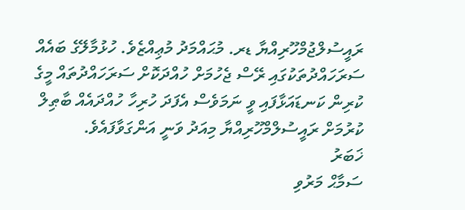ރައީސުލްޖުމްހޫރިއްޔާ ޑރ. މުޙައްމަދު މުޢިއްޒެވެ. ހުޅުމާލޭގެ ބައެއް ސަރަހައްދުތަކުގައި ރޭސް ޖެހުމަށް ހުއްދަކޮށް ސަރަހައްދުތައް މީގެ ކުރިން ކަނޑައަޅާފައި ވީ ނަމަވެސް އެފަދަ ހުރިހާ ހުއްދައެއް ބާޠިލް ކުރުމަށް ރައީސުލްމްހޫރިއްޔާ މިއަދު ވަނީ އަންގަވާފައެވެ.
ޚަބަރު
ސަމާޙް މަރުވި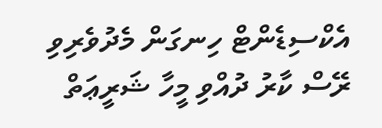އެކްސިޑެންޓް ހިނގަން މެދުވެރިވި ރޭސް ކާރު ދުއްވި މީހާ ޝަރީޢަތް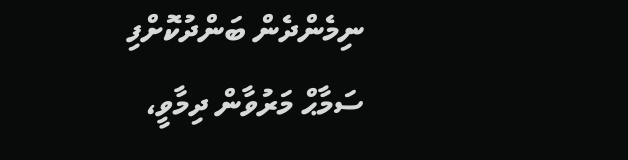ނިމެންދެން ބަންދުކޮށްފި
ސަމާޙް މަރުވާން ދިމާވީ،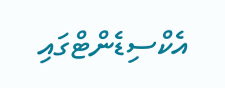އެކްސިޑެންޓްގައި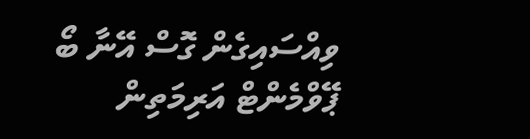ވިއްސައިގެން ގޮސް އޭނާ ބޯ ޕޭވްމެންޓް އަރިމަތިން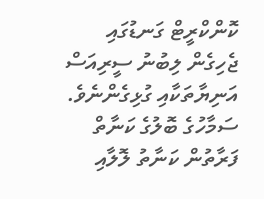ކޮންކްރީޓް ގަނޑުގައި ޖެހިގެން ލިބުނު ސީރިއަސް އަނިޔާތަކާއި ގުޅިގެންނެވެ. ސަމާހުގެ ބޮލުގެ ކަނާތް ފަރާތުން ކަނާތު ލޮލާއި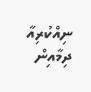ނިއްކުރިއާ ދިމާއިން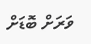ވަރަށް ބޮޑަށް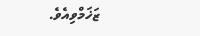ޒަޚަމްވިއެވެ.